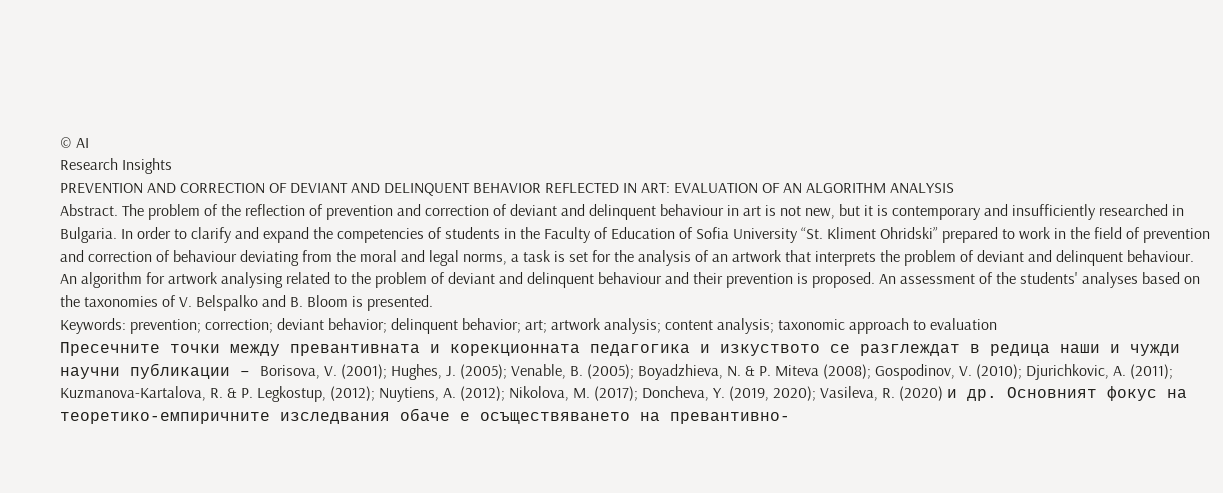© AI
Research Insights
PREVENTION AND CORRECTION OF DEVIANT AND DELINQUENT BEHAVIOR REFLECTED IN ART: EVALUATION OF AN ALGORITHM ANALYSIS
Abstract. The problem of the reflection of prevention and correction of deviant and delinquent behaviour in art is not new, but it is contemporary and insufficiently researched in Bulgaria. In order to clarify and expand the competencies of students in the Faculty of Education of Sofia University “St. Kliment Ohridski” prepared to work in the field of prevention and correction of behaviour deviating from the moral and legal norms, a task is set for the analysis of an artwork that interprets the problem of deviant and delinquent behaviour. An algorithm for artwork analysing related to the problem of deviant and delinquent behaviour and their prevention is proposed. An assessment of the students' analyses based on the taxonomies of V. Belspalko and B. Bloom is presented.
Keywords: prevention; correction; deviant behavior; delinquent behavior; art; artwork analysis; content analysis; taxonomic approach to evaluation
Пресечните точки между превантивната и корекционната педагогика и изкуството се разглеждат в редица наши и чужди научни публикации – Borisova, V. (2001); Hughes, J. (2005); Venable, B. (2005); Boyadzhieva, N. & P. Miteva (2008); Gospodinov, V. (2010); Djurichkovic, A. (2011); Kuzmanova-Kartalova, R. & P. Legkostup, (2012); Nuytiens, A. (2012); Nikolova, M. (2017); Doncheva, Y. (2019, 2020); Vasileva, R. (2020) и др. Основният фокус на теоретико-емпиричните изследвания обаче е осъществяването на превантивно-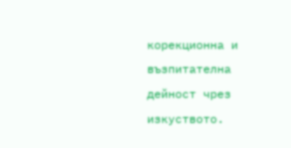корекционна и възпитателна дейност чрез изкуството.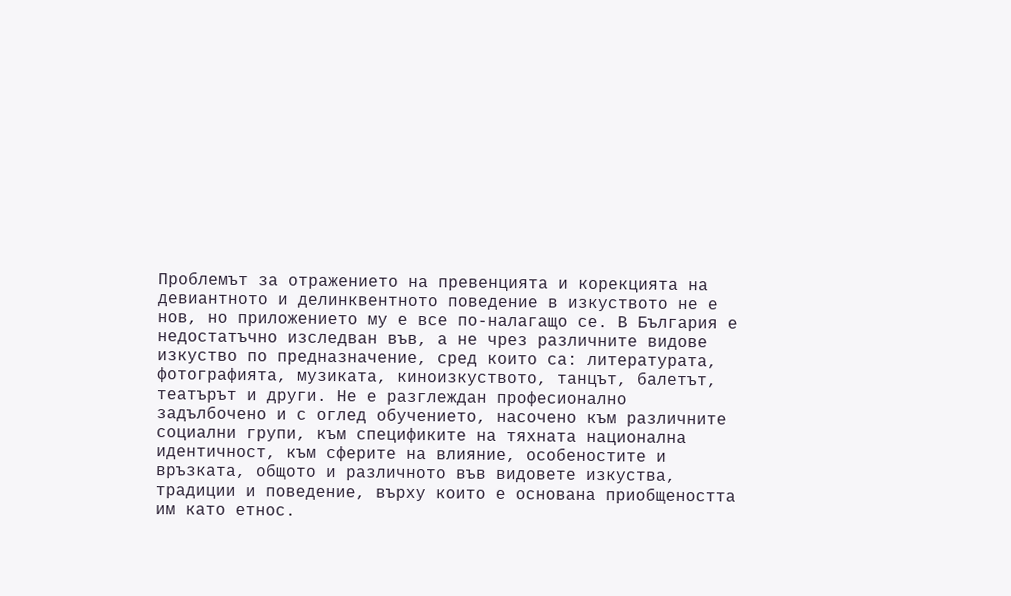Проблемът за отражението на превенцията и корекцията на девиантното и делинквентното поведение в изкуството не е нов, но приложението му е все по-налагащо се. В България е недостатъчно изследван във, а не чрез различните видове изкуство по предназначение, сред които са: литературата, фотографията, музиката, киноизкуството, танцът, балетът, театърът и други. Не е разглеждан професионално задълбочено и с оглед обучението, насочено към различните социални групи, към спецификите на тяхната национална идентичност, към сферите на влияние, особеностите и връзката, общото и различното във видовете изкуства, традиции и поведение, върху които е основана приобщеността им като етнос.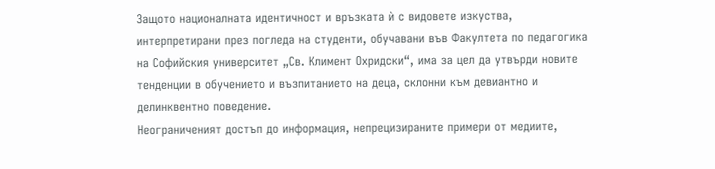Защото националната идентичност и връзката ѝ с видовете изкуства, интерпретирани през погледа на студенти, обучавани във Факултета по педагогика на Софийския университет „Св. Климент Охридски“, има за цел да утвърди новите тенденции в обучението и възпитанието на деца, склонни към девиантно и делинквентно поведение.
Неограниченият достъп до информация, непрецизираните примери от медиите,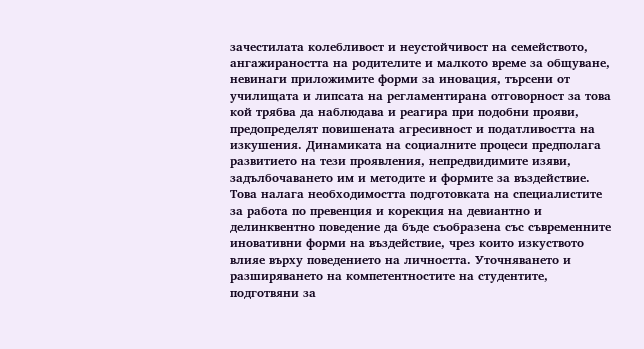зачестилата колебливост и неустойчивост на семейството, ангажираността на родителите и малкото време за общуване, невинаги приложимите форми за иновация, търсени от училищата и липсата на регламентирана отговорност за това кой трябва да наблюдава и реагира при подобни прояви, предопределят повишената агресивност и податливостта на изкушения. Динамиката на социалните процеси предполага развитието на тези проявления, непредвидимите изяви, задълбочаването им и методите и формите за въздействие.
Това налага необходимостта подготовката на специалистите за работа по превенция и корекция на девиантно и делинквентно поведение да бъде съобразена със съвременните иновативни форми на въздействие, чрез които изкуството влияе върху поведението на личността. Уточняването и разширяването на компетентностите на студентите, подготвяни за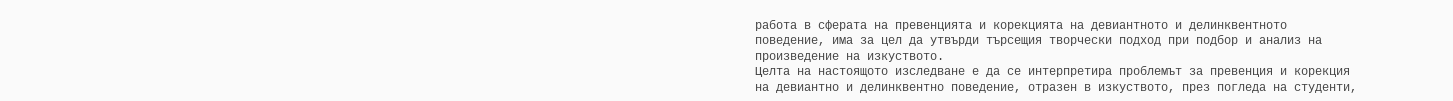работа в сферата на превенцията и корекцията на девиантното и делинквентното поведение, има за цел да утвърди търсещия творчески подход при подбор и анализ на произведение на изкуството.
Целта на настоящото изследване е да се интерпретира проблемът за превенция и корекция на девиантно и делинквентно поведение, отразен в изкуството, през погледа на студенти,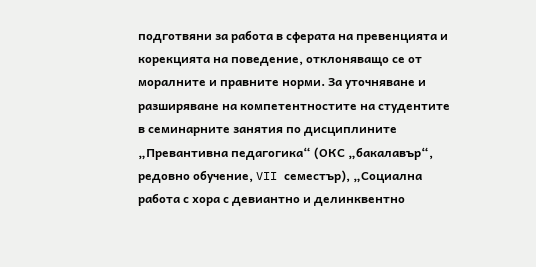подготвяни за работа в сферата на превенцията и корекцията на поведение, отклоняващо се от моралните и правните норми. За уточняване и разширяване на компетентностите на студентите в семинарните занятия по дисциплините „Превантивна педагогика“ (ОКС „бакалавър“, редовно обучение, VII семестър), „Социална работа с хора с девиантно и делинквентно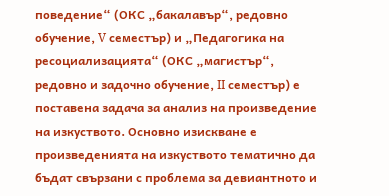поведение“ (ОКС „бакалавър“, редовно обучение, V семестър) и „Педагогика на ресоциализацията“ (ОКС „магистър“, редовно и задочно обучение, II семестър) е поставена задача за анализ на произведение на изкуството. Основно изискване е произведенията на изкуството тематично да бъдат свързани с проблема за девиантното и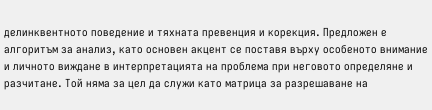делинквентното поведение и тяхната превенция и корекция. Предложен е алгоритъм за анализ, като основен акцент се поставя върху особеното внимание и личното виждане в интерпретацията на проблема при неговото определяне и разчитане. Той няма за цел да служи като матрица за разрешаване на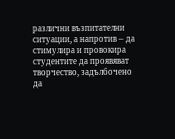различни възпитателни ситуации, а напротив – да стимулира и провокира студентите да проявяват творчество, задълбочено да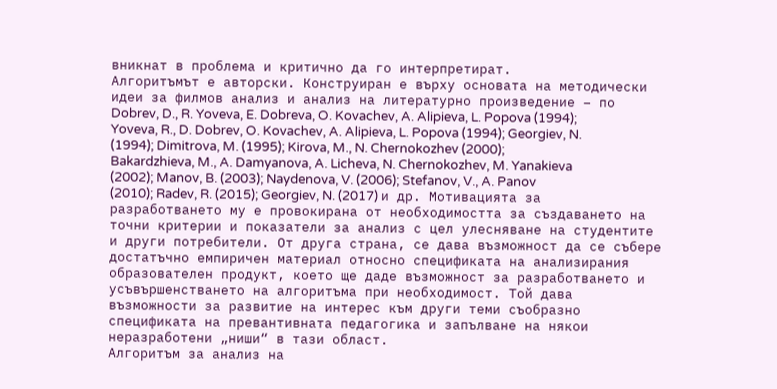вникнат в проблема и критично да го интерпретират.
Алгоритъмът е авторски. Конструиран е върху основата на методически идеи за филмов анализ и анализ на литературно произведение – по Dobrev, D., R. Yoveva, E. Dobreva, O. Kovachev, A. Alipieva, L. Popova (1994); Yoveva, R., D. Dobrev, O. Kovachev, A. Alipieva, L. Popova (1994); Georgiev, N. (1994); Dimitrova, M. (1995); Kirova, M., N. Chernokozhev (2000); Bakardzhieva, M., A. Damyanova, A. Licheva, N. Chernokozhev, M. Yanakieva (2002); Manov, B. (2003); Naydenova, V. (2006); Stefanov, V., A. Panov (2010); Radev, R. (2015); Georgiev, N. (2017) и др. Мотивацията за разработването му е провокирана от необходимостта за създаването на точни критерии и показатели за анализ с цел улесняване на студентите и други потребители. От друга страна, се дава възможност да се събере достатъчно емпиричен материал относно спецификата на анализирания образователен продукт, което ще даде възможност за разработването и усъвършенстването на алгоритъма при необходимост. Той дава възможности за развитие на интерес към други теми съобразно спецификата на превантивната педагогика и запълване на някои неразработени „ниши“ в тази област.
Алгоритъм за анализ на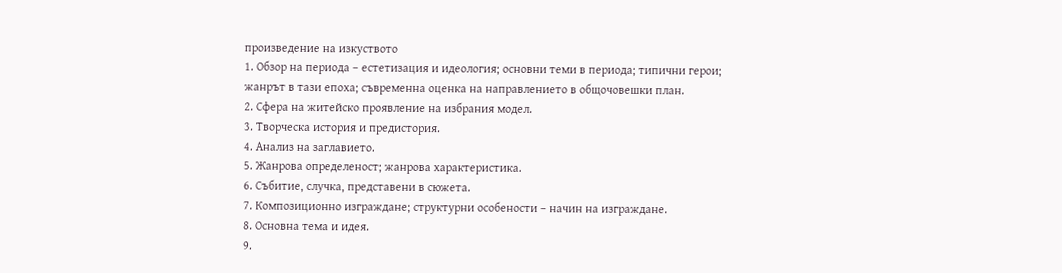произведение на изкуството
1. Обзор на периода – естетизация и идеология; основни теми в периода; типични герои; жанрът в тази епоха; съвременна оценка на направлението в общочовешки план.
2. Сфера на житейско проявление на избрания модел.
3. Творческа история и предистория.
4. Анализ на заглавието.
5. Жанрова определеност; жанрова характеристика.
6. Събитие, случка, представени в сюжета.
7. Композиционно изграждане; структурни особености – начин на изграждане.
8. Основна тема и идея.
9.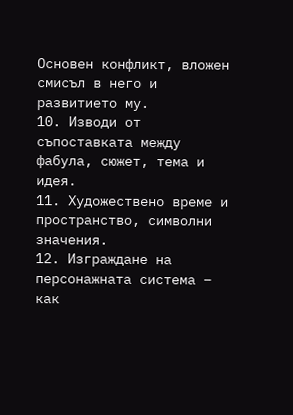Основен конфликт, вложен смисъл в него и развитието му.
10. Изводи от съпоставката между фабула, сюжет, тема и идея.
11. Художествено време и пространство, символни значения.
12. Изграждане на персонажната система – как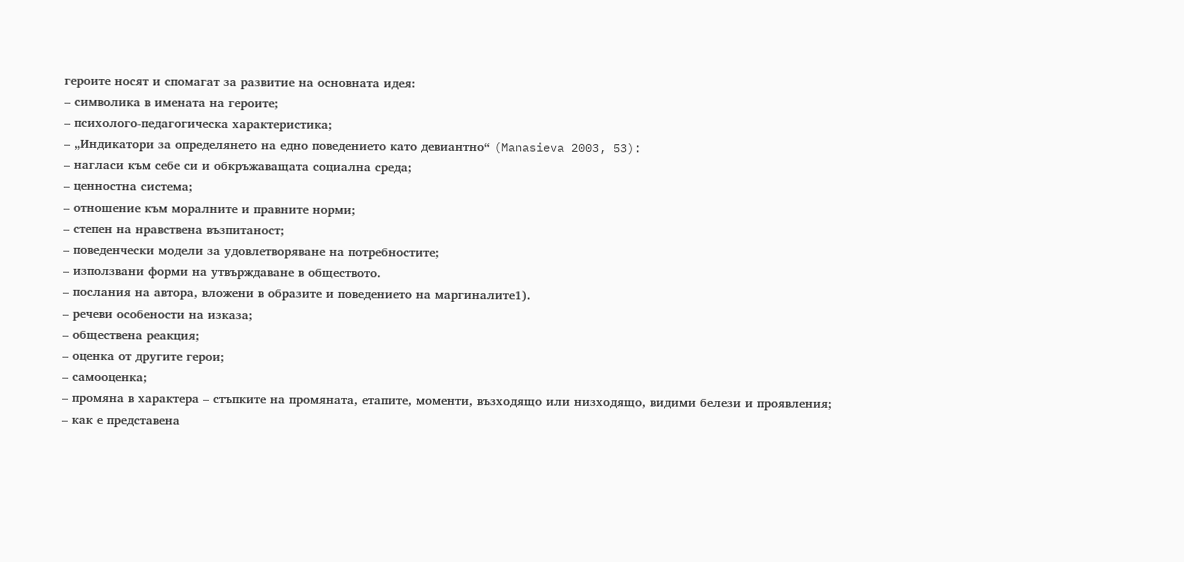героите носят и спомагат за развитие на основната идея:
– символика в имената на героите;
– психолого-педагогическа характеристика;
– „Индикатори за определянето на едно поведението като девиантно“ (Manasieva 2003, 53):
– нагласи към себе си и обкръжаващата социална среда;
– ценностна система;
– отношение към моралните и правните норми;
– степен на нравствена възпитаност;
– поведенчески модели за удовлетворяване на потребностите;
– използвани форми на утвърждаване в обществото.
– послания на автора, вложени в образите и поведението на маргиналите1).
– речеви особености на изказа;
– обществена реакция;
– оценка от другите герои;
– самооценка;
– промяна в характера – стъпките на промяната, етапите, моменти, възходящо или низходящо, видими белези и проявления;
– как е представена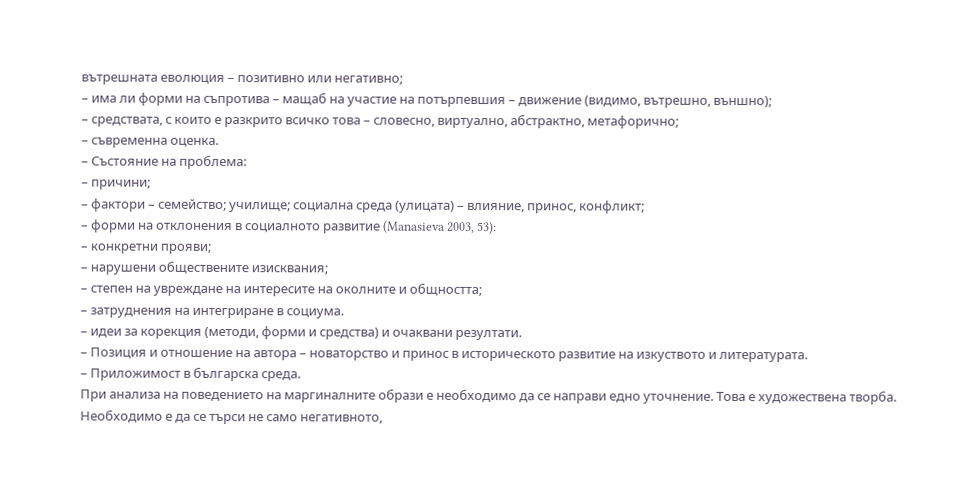вътрешната еволюция – позитивно или негативно;
– има ли форми на съпротива – мащаб на участие на потърпевшия – движение (видимо, вътрешно, външно);
– средствата, с които е разкрито всичко това – словесно, виртуално, абстрактно, метафорично;
– съвременна оценка.
– Състояние на проблема:
– причини;
– фактори – семейство; училище; социална среда (улицата) – влияние, принос, конфликт;
– форми на отклонения в социалното развитие (Manasieva 2003, 53):
– конкретни прояви;
– нарушени обществените изисквания;
– степен на увреждане на интересите на околните и общността;
– затруднения на интегриране в социума.
– идеи за корекция (методи, форми и средства) и очаквани резултати.
– Позиция и отношение на автора – новаторство и принос в историческото развитие на изкуството и литературата.
– Приложимост в българска среда.
При анализа на поведението на маргиналните образи е необходимо да се направи едно уточнение. Това е художествена творба. Необходимо е да се търси не само негативното,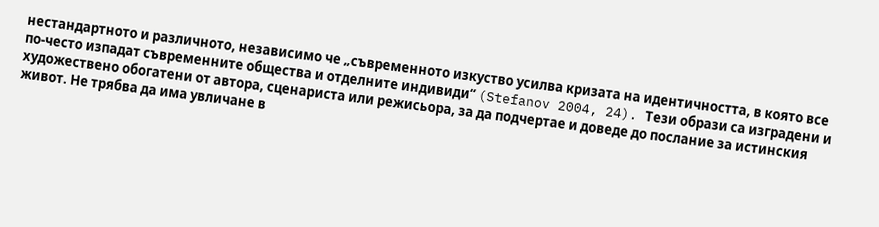нестандартното и различното, независимо че „съвременното изкуство усилва кризата на идентичността, в която все по-често изпадат съвременните общества и отделните индивиди“ (Stefanov 2004, 24). Тези образи са изградени и художествено обогатени от автора, сценариста или режисьора, за да подчертае и доведе до послание за истинския живот. Не трябва да има увличане в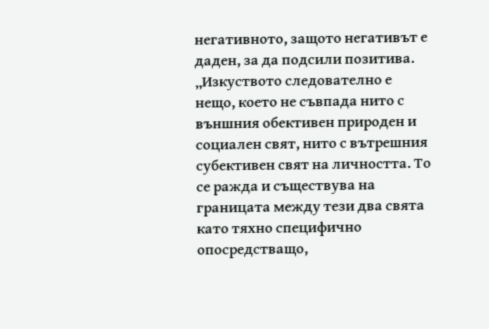негативното, защото негативът е даден, за да подсили позитива. „Изкуството следователно е нещо, което не съвпада нито с външния обективен природен и социален свят, нито с вътрешния субективен свят на личността. То се ражда и съществува на границата между тези два свята като тяхно специфично опосредстващо,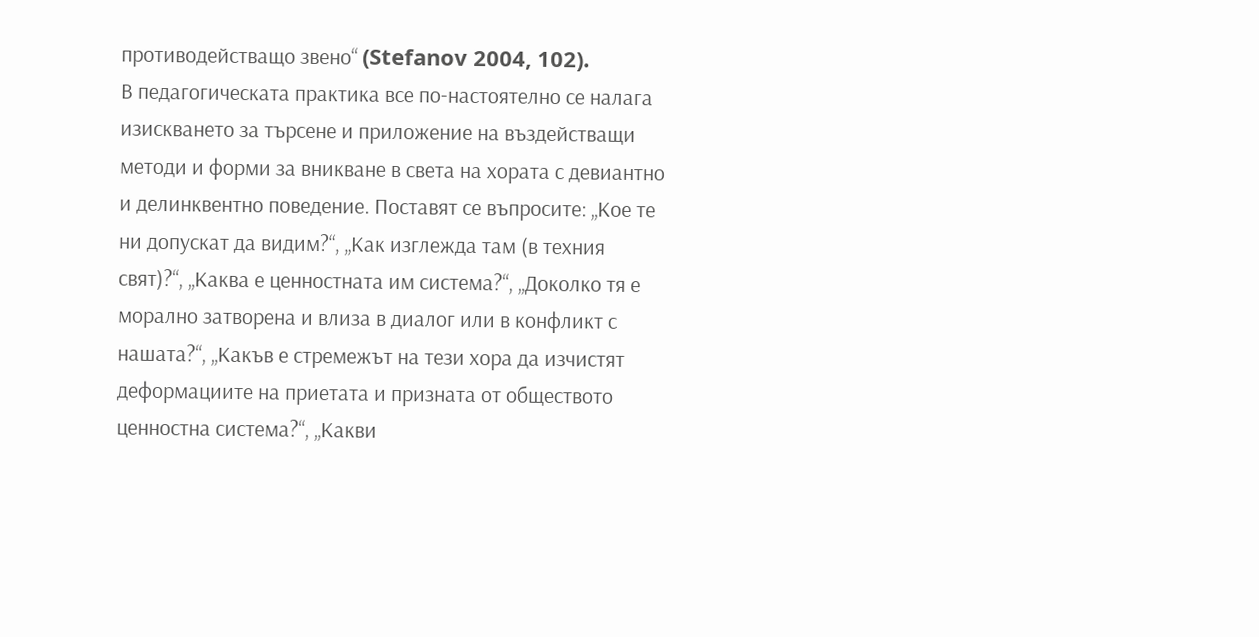противодействащо звено“ (Stefanov 2004, 102).
В педагогическата практика все по-настоятелно се налага изискването за търсене и приложение на въздействащи методи и форми за вникване в света на хората с девиантно и делинквентно поведение. Поставят се въпросите: „Кое те ни допускат да видим?“, „Как изглежда там (в техния свят)?“, „Каква е ценностната им система?“, „Доколко тя е морално затворена и влиза в диалог или в конфликт с нашата?“, „Какъв е стремежът на тези хора да изчистят деформациите на приетата и призната от обществото ценностна система?“, „Какви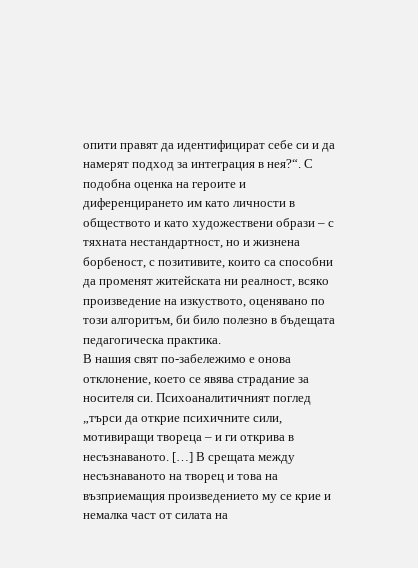опити правят да идентифицират себе си и да намерят подход за интеграция в нея?“. С подобна оценка на героите и диференцирането им като личности в обществото и като художествени образи – с тяхната нестандартност, но и жизнена борбеност, с позитивите, които са способни да променят житейската ни реалност, всяко произведение на изкуството, оценявано по този алгоритъм, би било полезно в бъдещата педагогическа практика.
В нашия свят по-забележимо е онова отклонение, което се явява страдание за носителя си. Психоаналитичният поглед „търси да открие психичните сили, мотивиращи твореца – и ги открива в несъзнаваното. […] В срещата между несъзнаваното на творец и това на възприемащия произведението му се крие и немалка част от силата на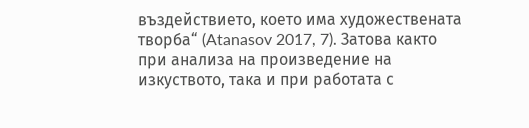въздействието, което има художествената творба“ (Atanasov 2017, 7). Затова както при анализа на произведение на изкуството, така и при работата с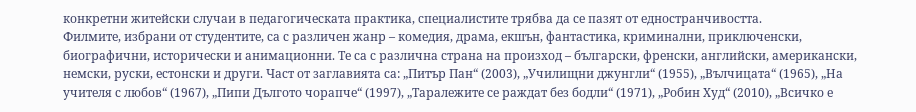конкретни житейски случаи в педагогическата практика, специалистите трябва да се пазят от едностранчивостта.
Филмите, избрани от студентите, са с различен жанр – комедия, драма, екшън, фантастика, криминални, приключенски, биографични, исторически и анимационни. Те са с различна страна на произход – български, френски, английски, американски, немски, руски, естонски и други. Част от заглавията са: „Питър Пан“ (2003), „Училищни джунгли“ (1955), „Вълчицата“ (1965), „На учителя с любов“ (1967), „Пипи Дългото чорапче“ (1997), „Таралежите се раждат без бодли“ (1971), „Робин Худ“ (2010), „Всичко е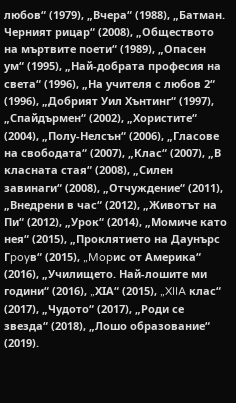любов“ (1979), „Вчера“ (1988), „Батман. Черният рицар“ (2008), „Обществото на мъртвите поети“ (1989), „Опасен ум“ (1995), „Най-добрата професия на света“ (1996), „На учителя с любов 2“ (1996), „Добрият Уил Хънтинг“ (1997), „Спайдърмен“ (2002), „Хористите“ (2004), „Полу-Нелсън“ (2006), „Гласове на свободата“ (2007), „Клас“ (2007), „В класната стая“ (2008), „Силен завинаги“ (2008), „Отчуждение“ (2011), „Внедрени в час“ (2012), „Животът на Пи“ (2012), „Урок“ (2014), „Момиче като нея“ (2015), „Проклятието на Дayнърс Гpoyв“ (2015), „Mopиc от Америка“ (2016), „Училището. Най-лошите ми години“ (2016), „XIА“ (2015), „XIIA клас“ (2017), „Чудото“ (2017), „Роди се звезда“ (2018), „Лошо образование“ (2019).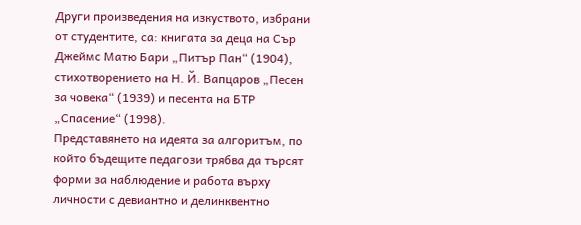Други произведения на изкуството, избрани от студентите, са: книгата за деца на Сър Джеймс Матю Бари „Питър Пан“ (1904), стихотворението на Н. Й. Вапцаров „Песен за човека“ (1939) и песента на БТР „Спасение“ (1998).
Представянето на идеята за алгоритъм, по който бъдещите педагози трябва да търсят форми за наблюдение и работа върху личности с девиантно и делинквентно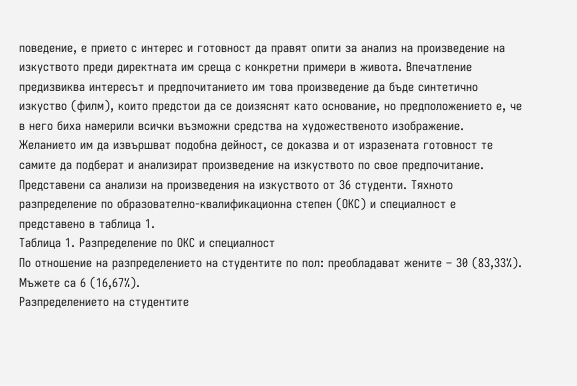поведение, е прието с интерес и готовност да правят опити за анализ на произведение на изкуството преди директната им среща с конкретни примери в живота. Впечатление предизвиква интересът и предпочитанието им това произведение да бъде синтетично изкуство (филм), които предстои да се доизяснят като основание, но предположението е, че в него биха намерили всички възможни средства на художественото изображение. Желанието им да извършват подобна дейност, се доказва и от изразената готовност те самите да подберат и анализират произведение на изкуството по свое предпочитание.
Представени са анализи на произведения на изкуството от 36 студенти. Тяхното разпределение по образователно-квалификационна степен (ОКС) и специалност е представено в таблица 1.
Таблица 1. Разпределение по ОКС и специалност
По отношение на разпределението на студентите по пол: преобладават жените – 30 (83,33%). Мъжете са 6 (16,67%).
Разпределението на студентите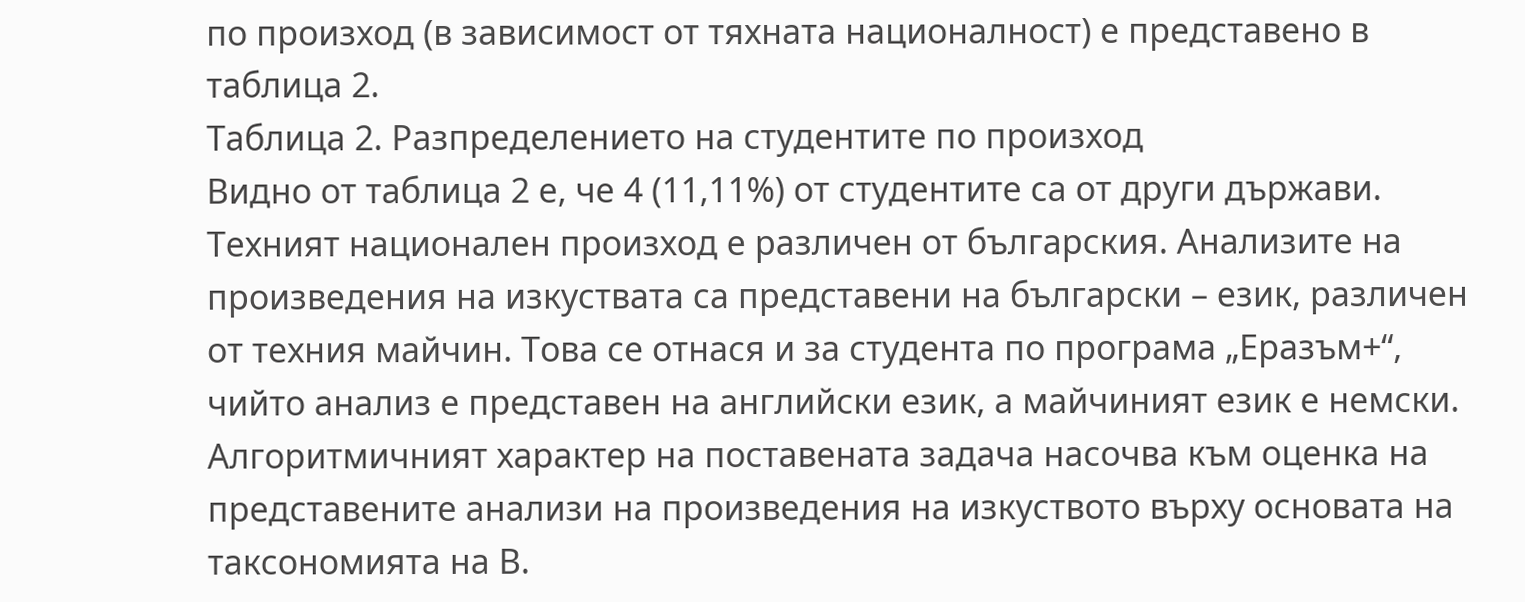по произход (в зависимост от тяхната националност) е представено в таблица 2.
Таблица 2. Разпределението на студентите по произход
Видно от таблица 2 е, че 4 (11,11%) от студентите са от други държави. Техният национален произход е различен от българския. Анализите на произведения на изкуствата са представени на български – език, различен от техния майчин. Това се отнася и за студента по програма „Еразъм+“, чийто анализ е представен на английски език, а майчиният език е немски.
Алгоритмичният характер на поставената задача насочва към оценка на представените анализи на произведения на изкуството върху основата на таксономията на В.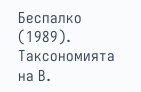Беспалко (1989). Таксономията на В.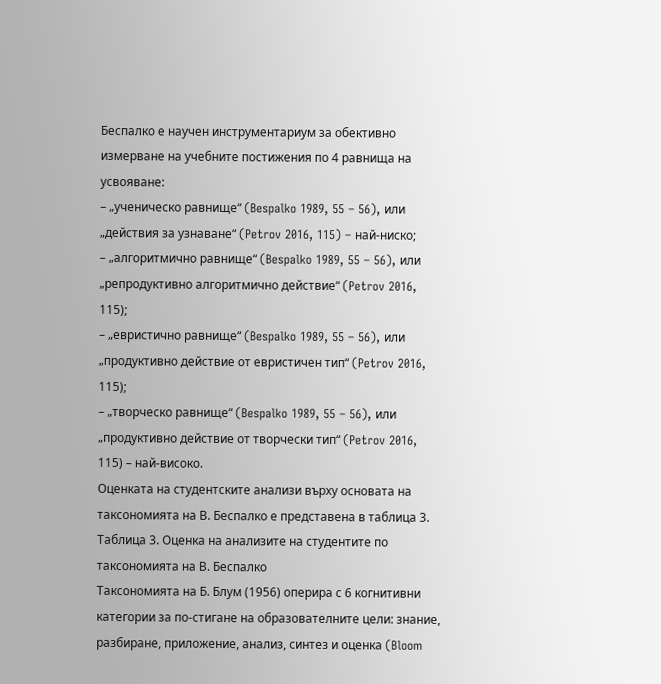Беспалко е научен инструментариум за обективно измерване на учебните постижения по 4 равнища на усвояване:
– „ученическо равнище“ (Bespalko 1989, 55 – 56), или „действия за узнаване“ (Petrov 2016, 115) – най-ниско;
– „алгоритмично равнище“ (Bespalko 1989, 55 – 56), или „репродуктивно алгоритмично действие“ (Petrov 2016, 115);
– „евристично равнище“ (Bespalko 1989, 55 – 56), или „продуктивно действие от евристичен тип“ (Petrov 2016, 115);
– „творческо равнище“ (Bespalko 1989, 55 – 56), или „продуктивно действие от творчески тип“ (Petrov 2016, 115) – най-високо.
Оценката на студентските анализи върху основата на таксономията на В. Беспалко е представена в таблица 3.
Таблица 3. Оценка на анализите на студентите по таксономията на В. Беспалко
Таксономията на Б. Блум (1956) оперира с 6 когнитивни категории за по-стигане на образователните цели: знание, разбиране, приложение, анализ, синтез и оценка (Bloom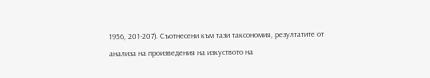1956, 201-207). Съотнесени към тази таксономия, резултатите от анализа на произведения на изкуството на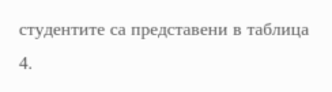студентите са представени в таблица 4.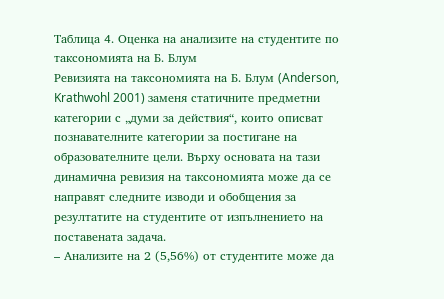Таблица 4. Оценка на анализите на студентите по таксономията на Б. Блум
Ревизията на таксономията на Б. Блум (Anderson, Krathwohl 2001) заменя статичните предметни категории с „думи за действия“, които описват познавателните категории за постигане на образователните цели. Върху основата на тази динамична ревизия на таксономията може да се направят следните изводи и обобщения за резултатите на студентите от изпълнението на поставената задача.
– Анализите на 2 (5,56%) от студентите може да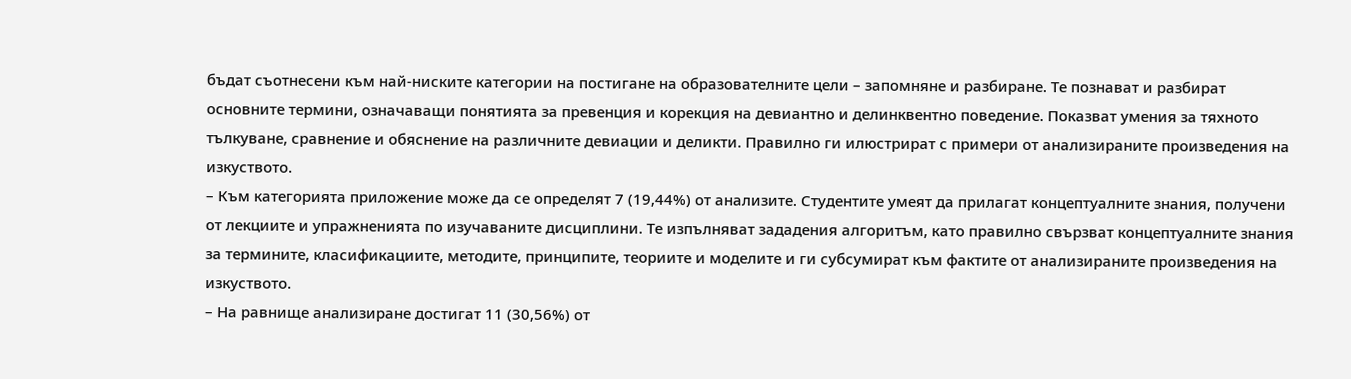бъдат съотнесени към най-ниските категории на постигане на образователните цели – запомняне и разбиране. Те познават и разбират основните термини, означаващи понятията за превенция и корекция на девиантно и делинквентно поведение. Показват умения за тяхното тълкуване, сравнение и обяснение на различните девиации и деликти. Правилно ги илюстрират с примери от анализираните произведения на изкуството.
– Към категорията приложение може да се определят 7 (19,44%) от анализите. Студентите умеят да прилагат концептуалните знания, получени от лекциите и упражненията по изучаваните дисциплини. Те изпълняват зададения алгоритъм, като правилно свързват концептуалните знания за термините, класификациите, методите, принципите, теориите и моделите и ги субсумират към фактите от анализираните произведения на изкуството.
– На равнище анализиране достигат 11 (30,56%) от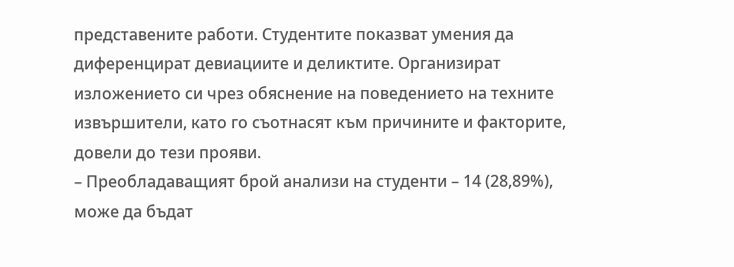представените работи. Студентите показват умения да диференцират девиациите и деликтите. Организират изложението си чрез обяснение на поведението на техните извършители, като го съотнасят към причините и факторите, довели до тези прояви.
– Преобладаващият брой анализи на студенти – 14 (28,89%), може да бъдат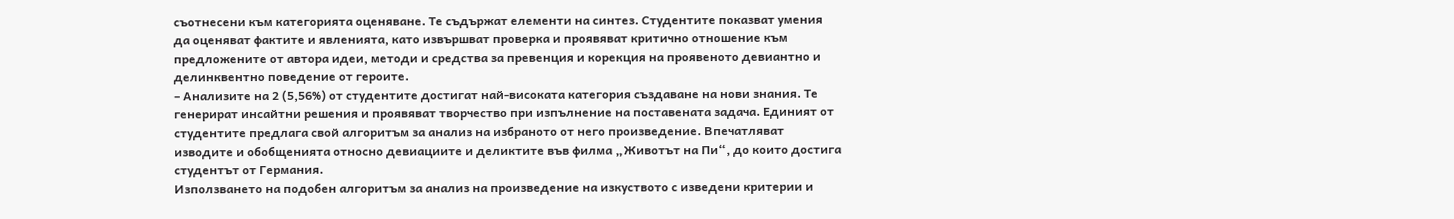съотнесени към категорията оценяване. Те съдържат елементи на синтез. Студентите показват умения да оценяват фактите и явленията, като извършват проверка и проявяват критично отношение към предложените от автора идеи, методи и средства за превенция и корекция на проявеното девиантно и делинквентно поведение от героите.
– Анализите на 2 (5,56%) от студентите достигат най-високата категория създаване на нови знания. Те генерират инсайтни решения и проявяват творчество при изпълнение на поставената задача. Единият от студентите предлага свой алгоритъм за анализ на избраното от него произведение. Впечатляват изводите и обобщенията относно девиациите и деликтите във филма „Животът на Пи“, до които достига студентът от Германия.
Използването на подобен алгоритъм за анализ на произведение на изкуството с изведени критерии и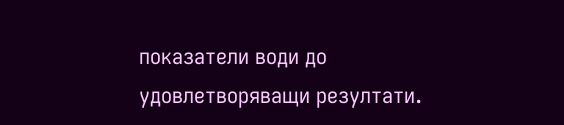показатели води до удовлетворяващи резултати.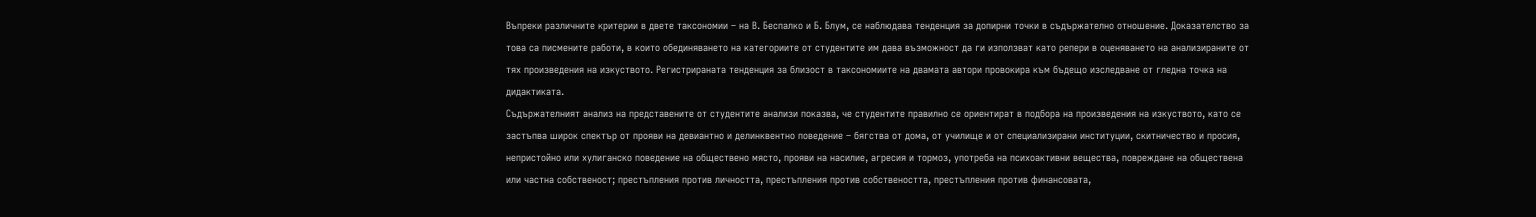Въпреки различните критерии в двете таксономии – на В. Беспалко и Б. Блум, се наблюдава тенденция за допирни точки в съдържателно отношение. Доказателство за това са писмените работи, в които обединяването на категориите от студентите им дава възможност да ги използват като репери в оценяването на анализираните от тях произведения на изкуството. Регистрираната тенденция за близост в таксономиите на двамата автори провокира към бъдещо изследване от гледна точка на дидактиката.
Съдържателният анализ на представените от студентите анализи показва, че студентите правилно се ориентират в подбора на произведения на изкуството, като се застъпва широк спектър от прояви на девиантно и делинквентно поведение – бягства от дома, от училище и от специализирани институции, скитничество и просия, непристойно или хулиганско поведение на обществено място, прояви на насилие, агресия и тормоз, употреба на психоактивни вещества, повреждане на обществена или частна собственост; престъпления против личността, престъпления против собствеността, престъпления против финансовата,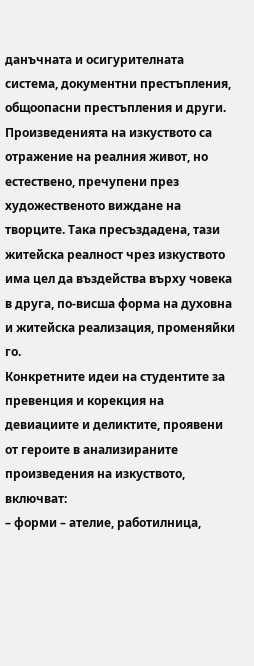данъчната и осигурителната система, документни престъпления, общоопасни престъпления и други. Произведенията на изкуството са отражение на реалния живот, но естествено, пречупени през художественото виждане на творците. Така пресъздадена, тази житейска реалност чрез изкуството има цел да въздейства върху човека в друга, по-висша форма на духовна и житейска реализация, променяйки го.
Конкретните идеи на студентите за превенция и корекция на девиациите и деликтите, проявени от героите в анализираните произведения на изкуството, включват:
– форми – ателие, работилница,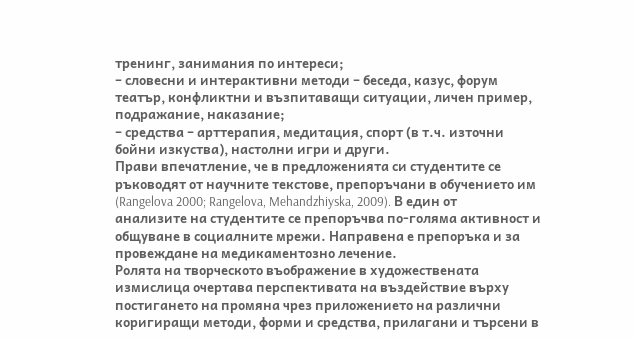тренинг, занимания по интереси;
– словесни и интерактивни методи – беседа, казус, форум театър, конфликтни и възпитаващи ситуации, личен пример, подражание, наказание;
– средства – арттерапия, медитация, спорт (в т.ч. източни бойни изкуства), настолни игри и други.
Прави впечатление, че в предложенията си студентите се ръководят от научните текстове, препоръчани в обучението им (Rangelova 2000; Rangelova, Mehandzhiyska, 2009). В един от анализите на студентите се препоръчва по-голяма активност и общуване в социалните мрежи. Направена е препоръка и за провеждане на медикаментозно лечение.
Ролята на творческото въображение в художествената измислица очертава перспективата на въздействие върху постигането на промяна чрез приложението на различни коригиращи методи, форми и средства, прилагани и търсени в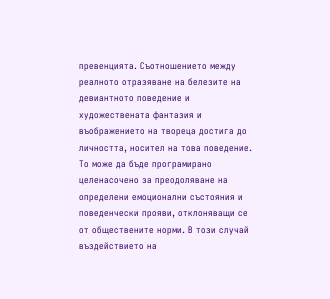превенцията. Съотношението между реалното отразяване на белезите на девиантното поведение и художествената фантазия и въображението на твореца достига до личността, носител на това поведение. То може да бъде програмирано целенасочено за преодоляване на определени емоционални състояния и поведенчески прояви, отклоняващи се от обществените норми. В този случай въздействието на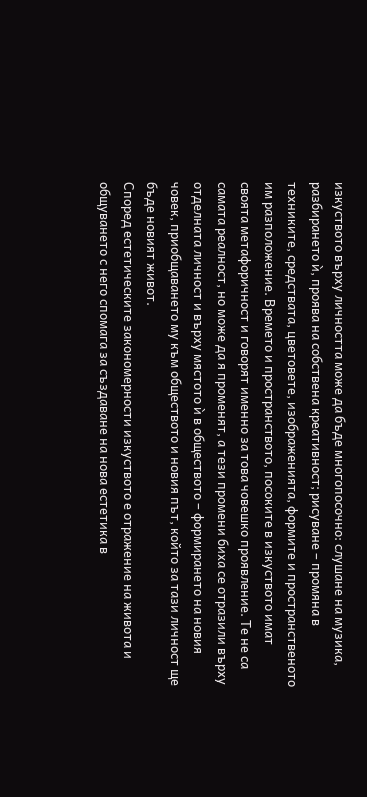изкуството върху личността може да бъде многопосочно: слушане на музика, разбирането ѝ, проява на собствена креативност; рисуване – промяна в техниките, средствата, цветовете, изображенията, формите и пространственото им разположение. Времето и пространството, посоките в изкуството имат своята метафоричност и говорят именно за това човешко проявление. Те не са самата реалност, но може да я променят, а тези промени биха се отразили върху отделната личност и върху мястото ѝ в обществото – формирането на новия човек, приобщаването му към обществото и новия път, който за тази личност ще бъде новият живот.
Според естетическите закономерности изкуството е отражение на живота и общуването с него спомага за създаване на нова естетика в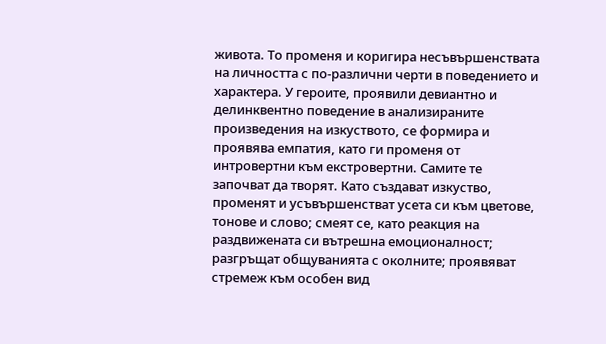живота. То променя и коригира несъвършенствата на личността с по-различни черти в поведението и характера. У героите, проявили девиантно и делинквентно поведение в анализираните произведения на изкуството, се формира и проявява емпатия, като ги променя от интровертни към екстровертни. Самите те започват да творят. Като създават изкуство, променят и усъвършенстват усета си към цветове, тонове и слово; смеят се, като реакция на раздвижената си вътрешна емоционалност; разгръщат общуванията с околните; проявяват стремеж към особен вид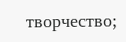творчество;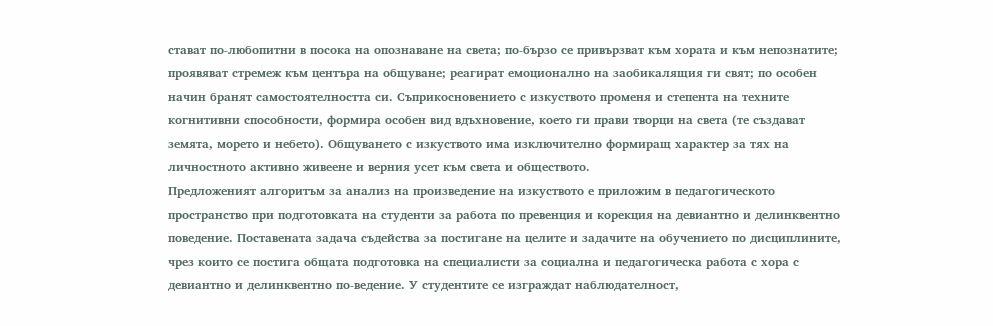стават по-любопитни в посока на опознаване на света; по-бързо се привързват към хората и към непознатите; проявяват стремеж към центъра на общуване; реагират емоционално на заобикалящия ги свят; по особен начин бранят самостоятелността си. Съприкосновението с изкуството променя и степента на техните когнитивни способности, формира особен вид вдъхновение, което ги прави творци на света (те създават земята, морето и небето). Общуването с изкуството има изключително формиращ характер за тях на личностното активно живеене и верния усет към света и обществото.
Предложеният алгоритъм за анализ на произведение на изкуството е приложим в педагогическото пространство при подготовката на студенти за работа по превенция и корекция на девиантно и делинквентно поведение. Поставената задача съдейства за постигане на целите и задачите на обучението по дисциплините, чрез които се постига общата подготовка на специалисти за социална и педагогическа работа с хора с девиантно и делинквентно по-ведение. У студентите се изграждат наблюдателност,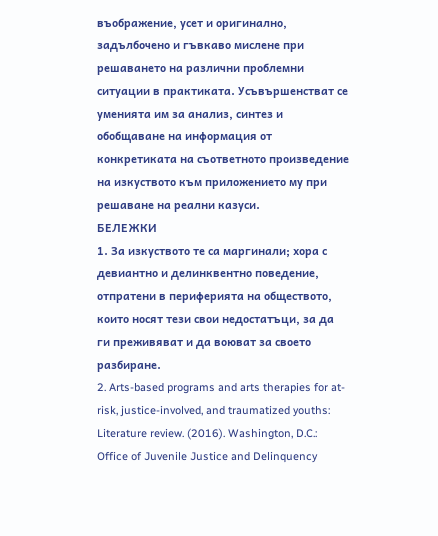въображение, усет и оригинално, задълбочено и гъвкаво мислене при решаването на различни проблемни ситуации в практиката. Усъвършенстват се уменията им за анализ, синтез и обобщаване на информация от конкретиката на съответното произведение на изкуството към приложението му при решаване на реални казуси.
БЕЛЕЖКИ
1. За изкуството те са маргинали; хора с девиантно и делинквентно поведение, отпратени в периферията на обществото, които носят тези свои недостатъци, за да ги преживяват и да воюват за своето разбиране.
2. Arts-based programs and arts therapies for at-risk, justice-involved, and traumatized youths: Literature review. (2016). Washington, D.C.: Office of Juvenile Justice and Delinquency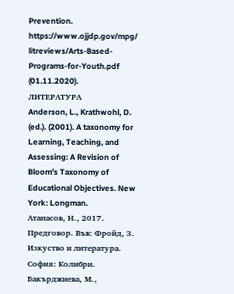Prevention. https://www.ojjdp.gov/mpg/ litreviews/Arts-Based-Programs-for-Youth.pdf (01.11.2020).
ЛИТЕРАТУРА
Anderson, L., Krathwohl, D. (ed.). (2001). A taxonomy for Learning, Teaching, and Assessing: A Revision of Bloom's Taxonomy of Educational Objectives. New York: Longman.
Атанасов, Н., 2017. Предговор. Във: Фройд, З. Изкуство и литература. София: Колибри.
Бакърджиева, М.,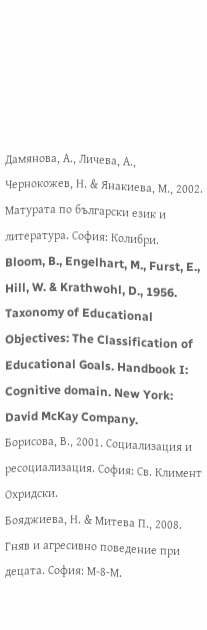Дамянова, А., Личева, А., Чернокожев, Н. & Янакиева, М., 2002. Матурата по български език и литература. София: Колибри.
Bloom, B., Engelhart, M., Furst, E., Hill, W. & Krathwohl, D., 1956. Taxonomy of Educational Objectives: The Classification of Educational Goals. Handbook I: Cognitive domain. New York: David McKay Company.
Борисова, В., 2001. Социализация и ресоциализация. София: Св. Климент Охридски.
Бояджиева, Н. & Митева П., 2008. Гняв и агресивно поведение при децата. София: М-8-М.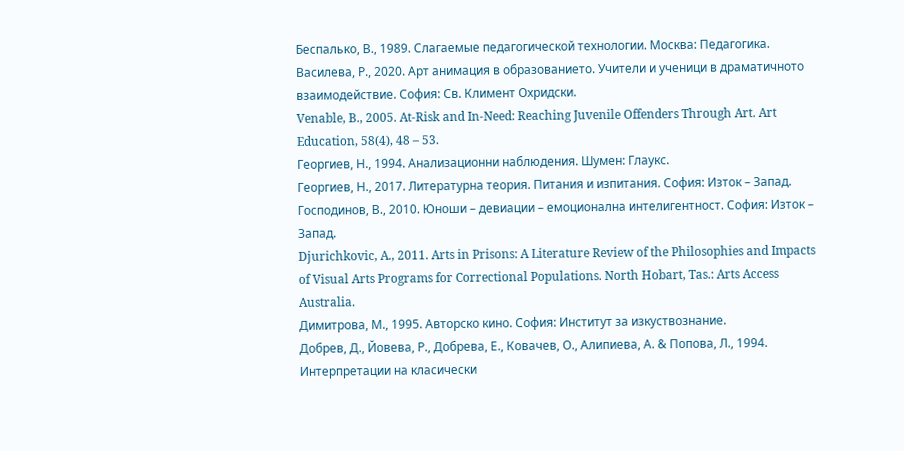Беспалько, В., 1989. Слагаемые педагогической технологии. Москва: Педагогика.
Василева, Р., 2020. Арт анимация в образованието. Учители и ученици в драматичното взаимодействие. София: Св. Климент Охридски.
Venable, B., 2005. At-Risk and In-Need: Reaching Juvenile Offenders Through Art. Art Education, 58(4), 48 – 53.
Георгиев, Н., 1994. Анализационни наблюдения. Шумен: Глаукс.
Георгиев, Н., 2017. Литературна теория. Питания и изпитания. София: Изток – Запад.
Господинов, В., 2010. Юноши – девиации – емоционална интелигентност. София: Изток – Запад.
Djurichkovic, A., 2011. Arts in Prisons: A Literature Review of the Philosophies and Impacts of Visual Arts Programs for Correctional Populations. North Hobart, Tas.: Arts Access Australia.
Димитрова, М., 1995. Авторско кино. София: Институт за изкуствознание.
Добрев, Д., Йовева, Р., Добрева, Е., Ковачев, О., Алипиева, А. & Попова, Л., 1994. Интерпретации на класически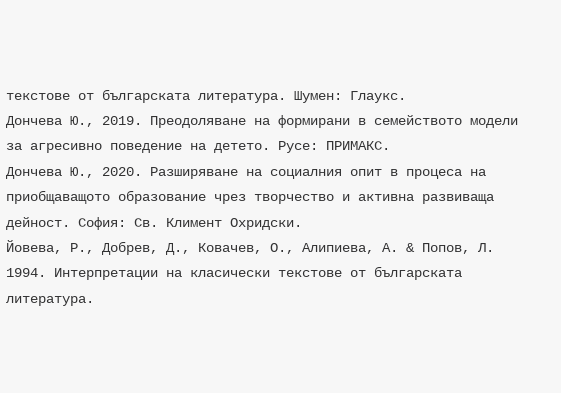текстове от българската литература. Шумен: Глаукс.
Дончева Ю., 2019. Преодоляване на формирани в семейството модели за агресивно поведение на детето. Русе: ПРИМАКС.
Дончева Ю., 2020. Разширяване на социалния опит в процеса на приобщаващото образование чрез творчество и активна развиваща дейност. София: Св. Климент Охридски.
Йовева, Р., Добрев, Д., Ковачев, О., Алипиева, А. & Попов, Л. 1994. Интерпретации на класически текстове от българската литература.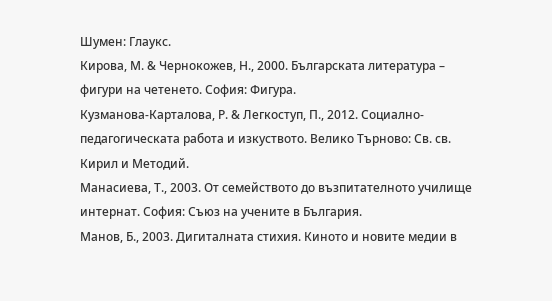Шумен: Глаукс.
Кирова, М. & Чернокожев, Н., 2000. Българската литература – фигури на четенето. София: Фигура.
Кузманова-Карталова, Р. & Легкоступ, П., 2012. Социално-педагогическата работа и изкуството. Велико Търново: Св. cв. Кирил и Методий.
Манасиева, Т., 2003. От семейството до възпитателното училище интернат. София: Съюз на учените в България.
Манов, Б., 2003. Дигиталната стихия. Киното и новите медии в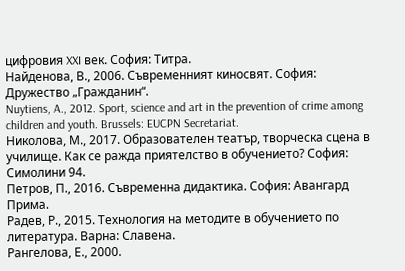цифровия XXI век. София: Титра.
Найденова, В., 2006. Съвременният киносвят. София: Дружество „Гражданин“.
Nuytiens, A., 2012. Sport, science and art in the prevention of crime among children and youth. Brussels: EUCPN Secretariat.
Николова, М., 2017. Образователен театър, творческа сцена в училище. Как се ражда приятелство в обучението? София: Симолини 94.
Петров, П., 2016. Съвременна дидактика. София: Авангард Прима.
Радев, Р., 2015. Технология на методите в обучението по литература. Варна: Славена.
Рангелова, Е., 2000.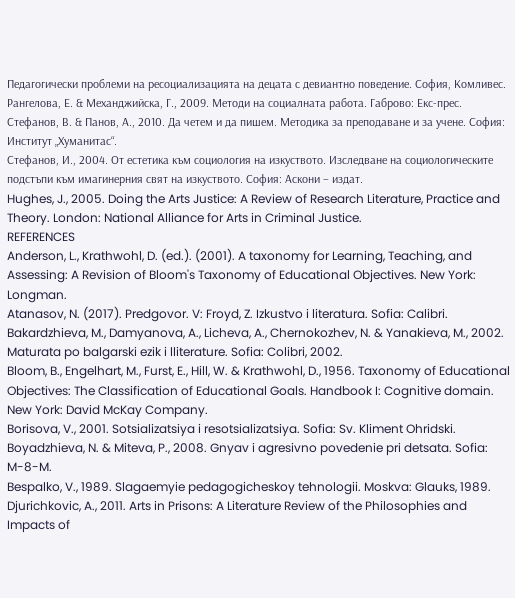Педагогически проблеми на ресоциализацията на децата с девиантно поведение. София, Комливес.
Рангелова, Е. & Механджийска, Г., 2009. Методи на социалната работа. Габрово: Екс-прес.
Стефанов, В. & Панов, А., 2010. Да четем и да пишем. Методика за преподаване и за учене. София: Институт „Хуманитас“.
Стефанов, И., 2004. От естетика към социология на изкуството. Изследване на социологическите подстъпи към имагинерния свят на изкуството. София: Аскони – издат.
Hughes, J., 2005. Doing the Arts Justice: A Review of Research Literature, Practice and Theory. London: National Alliance for Arts in Criminal Justice.
REFERENCES
Anderson, L., Krathwohl, D. (ed.). (2001). A taxonomy for Learning, Teaching, and Assessing: A Revision of Bloom's Taxonomy of Educational Objectives. New York: Longman.
Atanasov, N. (2017). Predgovor. V: Froyd, Z. Izkustvo i literatura. Sofia: Calibri.
Bakardzhieva, M., Damyanova, A., Licheva, A., Chernokozhev, N. & Yanakieva, M., 2002. Maturata po balgarski ezik i lliterature. Sofia: Colibri, 2002.
Bloom, B., Engelhart, M., Furst, E., Hill, W. & Krathwohl, D., 1956. Taxonomy of Educational Objectives: The Classification of Educational Goals. Handbook I: Cognitive domain. New York: David McKay Company.
Borisova, V., 2001. Sotsializatsiya i resotsializatsiya. Sofia: Sv. Kliment Ohridski.
Boyadzhieva, N. & Miteva, P., 2008. Gnyav i agresivno povedenie pri detsata. Sofia: M-8-M.
Bespalko, V., 1989. Slagaemyie pedagogicheskoy tehnologii. Moskva: Glauks, 1989.
Djurichkovic, A., 2011. Arts in Prisons: A Literature Review of the Philosophies and Impacts of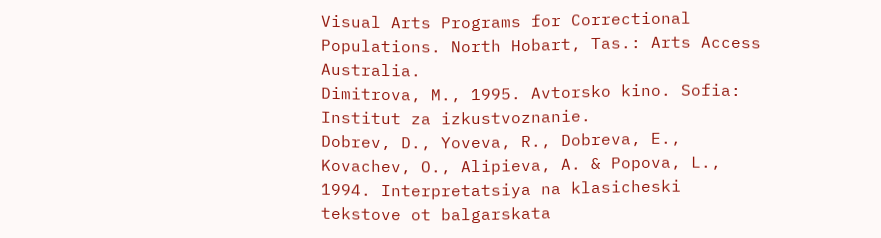Visual Arts Programs for Correctional Populations. North Hobart, Tas.: Arts Access Australia.
Dimitrova, M., 1995. Avtorsko kino. Sofia: Institut za izkustvoznanie.
Dobrev, D., Yoveva, R., Dobreva, E., Kovachev, O., Alipieva, A. & Popova, L., 1994. Interpretatsiya na klasicheski tekstove ot balgarskata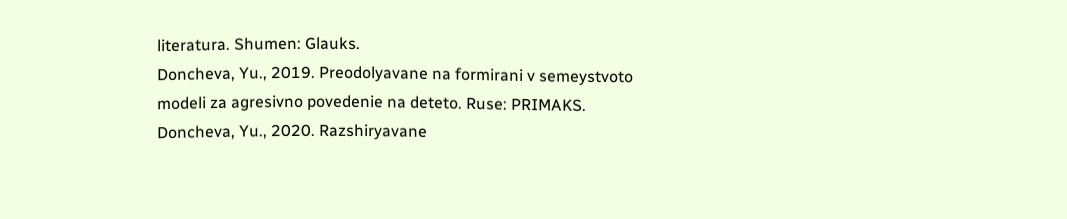literatura. Shumen: Glauks.
Doncheva, Yu., 2019. Preodolyavane na formirani v semeystvoto modeli za agresivno povedenie na deteto. Ruse: PRIMAKS.
Doncheva, Yu., 2020. Razshiryavane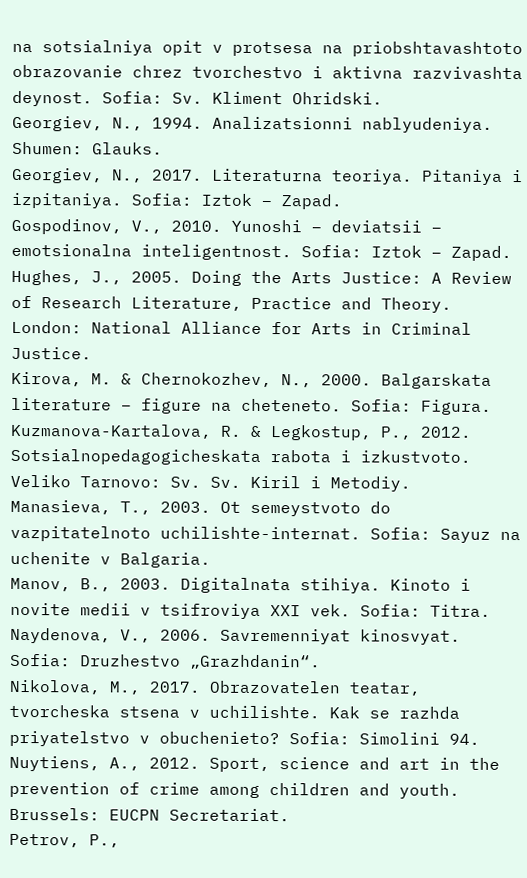na sotsialniya opit v protsesa na priobshtavashtoto obrazovanie chrez tvorchestvo i aktivna razvivashta deynost. Sofia: Sv. Kliment Ohridski.
Georgiev, N., 1994. Analizatsionni nablyudeniya. Shumen: Glauks.
Georgiev, N., 2017. Literaturna teoriya. Pitaniya i izpitaniya. Sofia: Iztok – Zapad.
Gospodinov, V., 2010. Yunoshi – deviatsii – emotsionalna inteligentnost. Sofia: Iztok – Zapad.
Hughes, J., 2005. Doing the Arts Justice: A Review of Research Literature, Practice and Theory. London: National Alliance for Arts in Criminal Justice.
Kirova, M. & Chernokozhev, N., 2000. Balgarskata literature – figure na cheteneto. Sofia: Figura.
Kuzmanova-Kartalova, R. & Legkostup, P., 2012. Sotsialnopedagogicheskata rabota i izkustvoto. Veliko Tarnovo: Sv. Sv. Kiril i Metodiy.
Manasieva, T., 2003. Ot semeystvoto do vazpitatelnoto uchilishte-internat. Sofia: Sayuz na uchenite v Balgaria.
Manov, B., 2003. Digitalnata stihiya. Kinoto i novite medii v tsifroviya XXI vek. Sofia: Titra.
Naydenova, V., 2006. Savremenniyat kinosvyat. Sofia: Druzhestvo „Grazhdanin“.
Nikolova, M., 2017. Obrazovatelen teatar, tvorcheska stsena v uchilishte. Kak se razhda priyatelstvo v obuchenieto? Sofia: Simolini 94.
Nuytiens, A., 2012. Sport, science and art in the prevention of crime among children and youth. Brussels: EUCPN Secretariat.
Petrov, P.,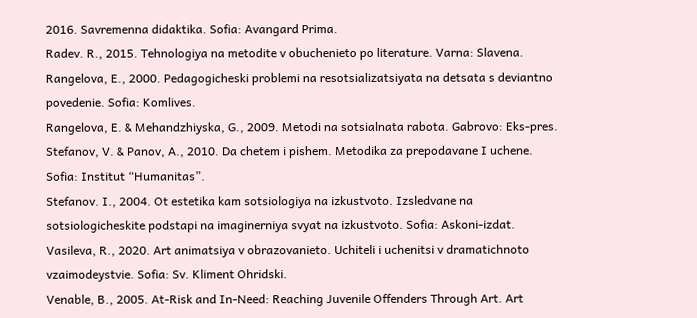2016. Savremenna didaktika. Sofia: Avangard Prima.
Radev. R., 2015. Tehnologiya na metodite v obuchenieto po literature. Varna: Slavena.
Rangelova, E., 2000. Pedagogicheski problemi na resotsializatsiyata na detsata s deviantno povedenie. Sofia: Komlives.
Rangelova, E. & Mehandzhiyska, G., 2009. Metodi na sotsialnata rabota. Gabrovo: Eks-pres.
Stefanov, V. & Panov, A., 2010. Da chetem i pishem. Metodika za prepodavane I uchene. Sofia: Institut “Humanitas”.
Stefanov. I., 2004. Ot estetika kam sotsiologiya na izkustvoto. Izsledvane na sotsiologicheskite podstapi na imaginerniya svyat na izkustvoto. Sofia: Askoni-izdat.
Vasileva, R., 2020. Art animatsiya v obrazovanieto. Uchiteli i uchenitsi v dramatichnoto vzaimodeystvie. Sofia: Sv. Kliment Ohridski.
Venable, B., 2005. At-Risk and In-Need: Reaching Juvenile Offenders Through Art. Art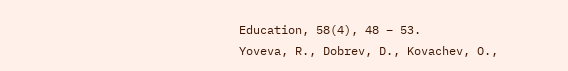Education, 58(4), 48 – 53.
Yoveva, R., Dobrev, D., Kovachev, O.,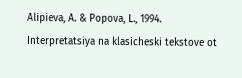Alipieva, A. & Popova, L., 1994. Interpretatsiya na klasicheski tekstove ot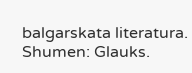balgarskata literatura. Shumen: Glauks.